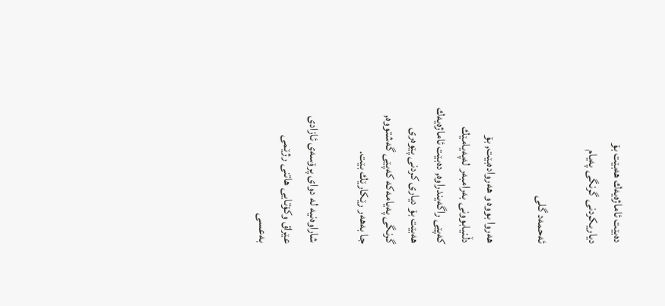ده‌بێت ئاماژه‌یه‌ك هه‌بێت بۆ دیاریكردنی گرنگی په‌یام

ئەحمەد گلی

هه‌روا بووه‌ و هه‌رواده‌بێت, بۆ دڵنیابوونی به‌رامبه‌ر له‌په‌یامێك كه‌پێی راگه‌یندراوه‌, ده‌بێت ئاماژه‌یه‌ك هه‌بێت بۆ دیاری كردنی پێوه‌ری گرنگی په‌یامه‌كه‌ كه‌پێی گه‌شتووه‌‌, جا به‌هه‌ر رێكارێك بێت.

شاراوه‌نیه‌ له‌ دوای پرۆسه‌ی ئازادی عێراق وكۆتایی هاتنی رژێمی به‌عسی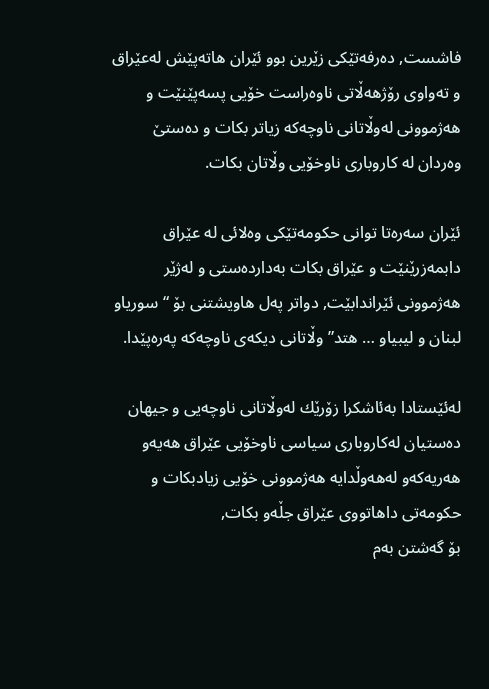فاشست, ده‌رفه‌تێكی زێرین بوو ئێران هاته‌پێش له‌عێراق و ته‌واوی رۆژهه‌ڵاتی ناوه‌راست خۆیی پسه‌پێنێت و هه‌ژموونی له‌وڵاتانی ناوچه‌كه‌ زیاتر بكات و ده‌ستێ وه‌ردان له‌ كاروباری ناوخۆیی وڵاتان بكات.

ئێران سه‌ره‌تا توانی حكومه‌تێكی وه‌لائی له‌ عێراق دابمه‌زرێنێت و عێراق بكات به‌دارده‌ستی و له‌ژێر هه‌ژموونی ئێراندابێت, دواتر په‌ل هاویشتنی بۆ “سوریاو لبنان و لیبیاو … هتد” وڵاتانی دیكه‌ی ناوچه‌كه په‌ره‌پێدا‌.

له‌ئێستادا به‌ئاشكرا زۆرێك له‌وڵاتانی ناوچه‌یی و جیهان ده‌ستیان له‌كاروباری سیاسی ناوخۆیی عێراق هه‌یه‌و هه‌ریه‌كه‌و له‌هه‌وڵدایه‌ هه‌ژموونی خۆیی زیادبكات و حكومه‌تی داهاتووی عێراق جڵه‌و بكات,
بۆ گه‌شتن به‌م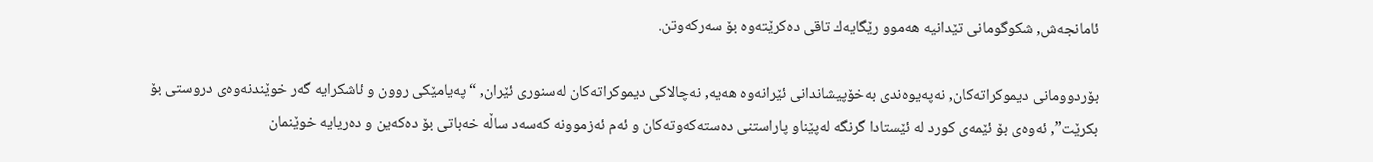ئامانجه‌ش, شكوگومانی تێدانیه‌ هه‌موو رێگایه‌ك تاقی ده‌كرێته‌وه‌ بۆ سه‌ركه‌وتن.

بۆردوومانی دیموكراته‌كان, نه‌په‌یوه‌ندی به‌خۆپیشاندانی ئێرانه‌وه‌ هه‌یه, نه‌‌چالاكی دیموكراته‌كان له‌سنوری ئێران, “په‌یامێكی روون و ئاشكرایه‌ گه‌ر خوێندنه‌وه‌ی دروستی بۆ بكرێت”, ئه‌وه‌ی‌ بۆ ئێمه‌ی كورد له‌ ئێستادا گرنگه‌ له‌پێناو پاراستنی ده‌سته‌كه‌وته‌كان و ئه‌م ئه‌زموونه‌ كه‌سه‌د ساڵه‌ خه‌باتی بۆ ده‌كه‌ین و‌ ده‌ریایه‌ خوێنمان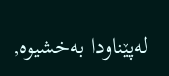له‌پێناودا به‌خشیوه‌‌,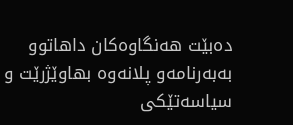ده‌بێت هه‌نگاوه‌كان داهاتوو به‌به‌رنامه‌و پلانه‌وه‌ بهاوێژرێت و سیاسه‌تێكی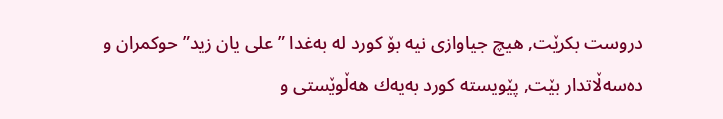دروست بكرێت, هیچ جیاوازی نیه‌ بۆ كورد له‌ به‌غدا ” علی یان زید” حوكمران و ده‌سه‌ڵاتدار بێت, پێویسته‌ كورد به‌یه‌ك هه‌ڵوێستی و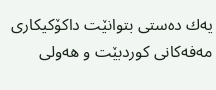یه‌ك ده‌ستی بتوانێت داكۆكیكاری مه‌فه‌كانی كوردبێت و هه‌ولی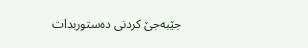جێبه‌جێ كردنی ده‌ستوربدات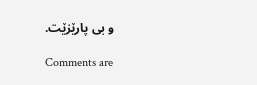و بی پارێزێت.

Comments are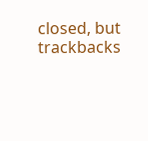closed, but trackbacks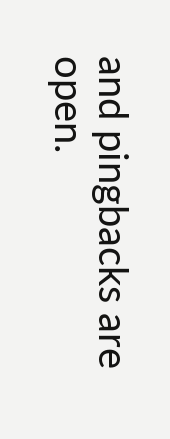and pingbacks are open.